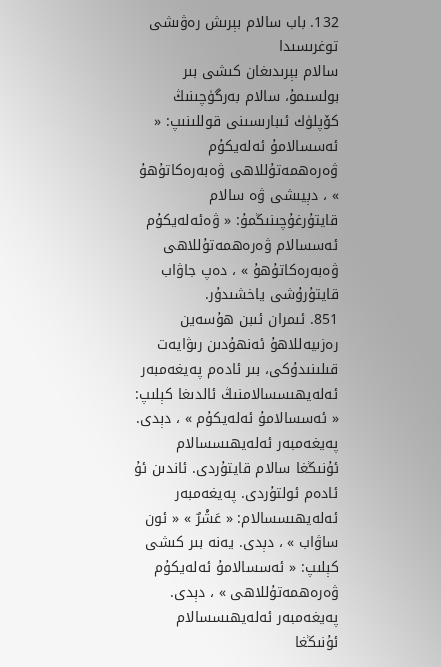132. باب سالام بېرىش رەۋىشى توغرىسىدا
سالام بېرىدىغان كىشى بىر بولسىمۇ، سالام بەرگۈچىنىڭ كۆپلۈك ئىبارىسىنى قوللىنىپ: « ئەسسالامۇ ئەلەيكۇم ۋەرەھمەتۇللاھى ۋەبەرەكاتۇھۇ » ، دېيىشى ۋە سالام قايتۇرغۇچىنىڭمۇ: « ۋەئەلەيكۇم ئەسسالام ۋەرەھمەتۇللاھى ۋەبەرەكاتۇھۇ » ، دەپ جاۋاب قايتۇرۇشى ياخشىدۇر.
851. ئىمران ئىبن ھۇسەين رەزىيەللاھۇ ئەنھۇدىن رىۋايەت قىلىنىدۇكى، بىر ئادەم پەيغەمبەر ئەلەيھىسسالامنىڭ ئالدىغا كېلىپ: « ئەسسالامۇ ئەلەيكۇم » ، دېدى. پەيغەمبەر ئەلەيھىسسالام ئۇنىڭغا سالام قايتۇردى. ئاندىن ئۇ ئادەم ئولتۇردى. پەيغەمبەر ئەلەيھىسسالام: « عَشْرٌ » « ئون ساۋاب » ، دېدى. يەنە بىر كىشى كېلىپ: « ئەسسالامۇ ئەلەيكۇم ۋەرەھمەتۇللاھى » ، دېدى. پەيغەمبەر ئەلەيھىسسالام ئۇنىڭغا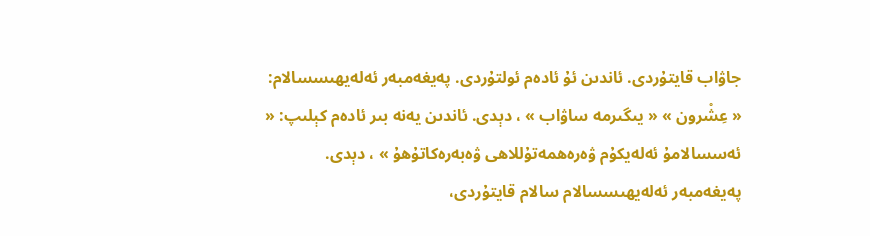جاۋاب قايتۇردى. ئاندىن ئۇ ئادەم ئولتۇردى. پەيغەمبەر ئەلەيھىسسالام: « عِشْرون » « يىگىرمە ساۋاب » ، دېدى. ئاندىن يەنە بىر ئادەم كېلىپ: « ئەسسالامۇ ئەلەيكۇم ۋەرەھمەتۇللاھى ۋەبەرەكاتۇھۇ » ، دېدى. پەيغەمبەر ئەلەيھىسسالام سالام قايتۇردى،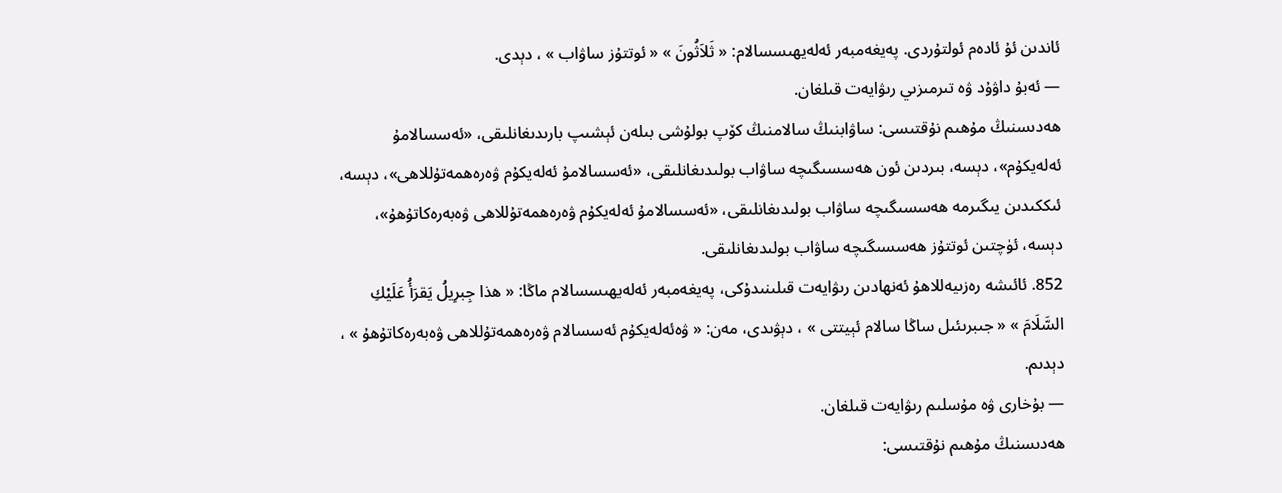ئاندىن ئۇ ئادەم ئولتۇردى. پەيغەمبەر ئەلەيھىسسالام: « ثَلاَثُونَ » « ئوتتۇز ساۋاب » ، دېدى.
― ئەبۇ داۋۇد ۋە تىرمىزىي رىۋايەت قىلغان.
ھەدىسنىڭ مۇھىم نۇقتىسى: ساۋابنىڭ سالامنىڭ كۆپ بولۇشى بىلەن ئېشىپ بارىدىغانلىقى، «ئەسسالامۇ ئەلەيكۇم»، دېسە، بىردىن ئون ھەسسىگىچە ساۋاب بولىدىغانلىقى، «ئەسسالامۇ ئەلەيكۇم ۋەرەھمەتۇللاھى»، دېسە، ئىككىدىن يىگىرمە ھەسسىگىچە ساۋاب بولىدىغانلىقى، «ئەسسالامۇ ئەلەيكۇم ۋەرەھمەتۇللاھى ۋەبەرەكاتۇھۇ»، دېسە، ئۈچتىن ئوتتۇز ھەسسىگىچە ساۋاب بولىدىغانلىقى.
852. ئائىشە رەزىيەللاھۇ ئەنھادىن رىۋايەت قىلىنىدۇكى، پەيغەمبەر ئەلەيھىسسالام ماڭا: « هذا جِبرِيلُ يَقرَأُ عَلَيْكِ السَّلَامَ » « جىبرىئىل ساڭا سالام ئېيتتى » ، دېۋىدى، مەن: « ۋەئەلەيكۇم ئەسسالام ۋەرەھمەتۇللاھى ۋەبەرەكاتۇھۇ » ، دېدىم.
― بۇخارى ۋە مۇسلىم رىۋايەت قىلغان.
ھەدىسنىڭ مۇھىم نۇقتىسى: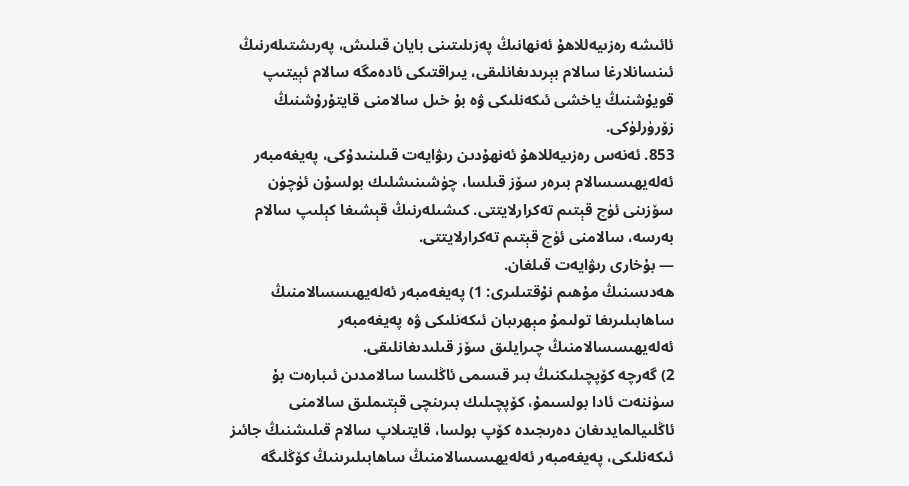ئائىشە رەزىيەللاھۇ ئەنھانىڭ پەزىلىتىنى بايان قىلىش، پەرىشتىلەرنىڭ ئىنسانلارغا سالام بېرىدىغانلىقى، يىراقتىكى ئادەمگە سالام ئېيتىپ قويۇشنىڭ ياخشى ئىكەنلىكى ۋە بۇ خىل سالامنى قايتۇرۇشنىڭ زۆرۈرلۈكى.
853. ئەنەس رەزىيەللاھۇ ئەنھۇدىن رىۋايەت قىلىنىدۇكى، پەيغەمبەر ئەلەيھىسسالام بىرەر سۆز قىلسا، چۈشىنىشلىك بولسۇن ئۈچۈن سۆزىنى ئۈچ قېتىم تەكرارلايتتى. كىشىلەرنىڭ قېشىغا كېلىپ سالام بەرسە، سالامنى ئۈچ قېتىم تەكرارلايتتى.
― بۇخارى رىۋايەت قىلغان.
ھەدىسنىڭ مۇھىم نۇقتىلىرى: 1) پەيغەمبەر ئەلەيھىسسالامنىڭ ساھابىلىرىغا تولىمۇ مېھرىبان ئىكەنلىكى ۋە پەيغەمبەر ئەلەيھىسسالامنىڭ چىرايلىق سۆز قىلىدىغانلىقى.
2) گەرچە كۆپچىلىكنىڭ بىر قىسمى ئاڭلىسا سالامدىن ئىبارەت بۇ سۈننەت ئادا بولسىمۇ، كۆپچىلىك بىرىنچى قېتىملىق سالامنى ئاڭلىيالمايدىغان دەرىجىدە كۆپ بولسا، قايتىلاپ سالام قىلىشنىڭ جائىز ئىكەنلىكى، پەيغەمبەر ئەلەيھىسسالامنىڭ ساھابىلىرىنىڭ كۆڭلىگە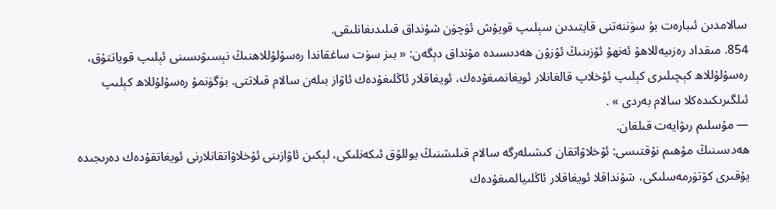سالامدىن ئىبارەت بۇ سۈننەتنى قايتىدىن سېلىپ قويۇش ئۈچۈن شۇنداق قىلىدىغانلىقى.
854. مىقداد رەزىيەللاھۇ ئەنھۇ ئۆزىنىڭ ئۇزۇن ھەدىسىدە مۇنداق دېگەن: « بىز سۈت ساغقاندا رەسۇلۇللاھنىڭ نېسىۋىسىنى ئېلىپ قوياتتۇق، رەسۇلۇللاھ كېچىلىرى كېلىپ ئۇخلاپ قالغانلار ئويغانمىغۇدەك، ئويغاقلار ئاڭلىغۇدەك ئاۋاز بىلەن سالام قىلاتتى. بۈگۈنمۇ رەسۇلۇللاھ كېلىپ ئىلگىرىكىدەكلا سالام بەردى » .
― مۇسلىم رىۋايەت قىلغان.
ھەدىسنىڭ مۇھىم نۇقتىسى: ئۇخلاۋاتقان كىشىلەرگە سالام قىلىشنىڭ يوللۇق ئىكەنلىكى، لېكىن ئاۋازىنى ئۇخلاۋاتقانلارنى ئويغاتقۇدەك دەرىجىدە يۇقىرى كۆتۈرمەسلىكى، شۇنداقلا ئويغاقلار ئاڭلىيالمىغۇدەك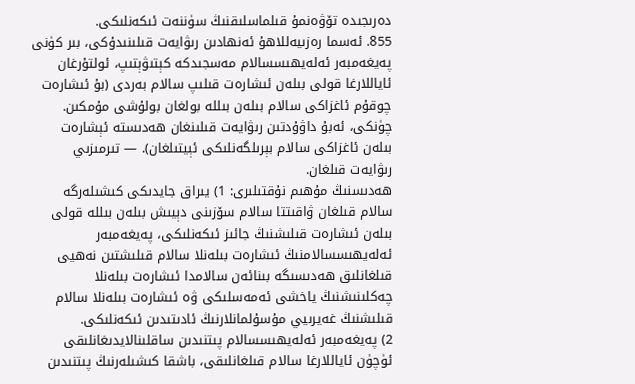دەرىجىدە تۆۋەنمۇ قىلماسلىقنىڭ سۈننەت ئىكەنلىكى.
855. ئەسما رەزىيەللاھۇ ئەنھادىن رىۋايەت قىلىنىدۇكى، بىر كۈنى پەيغەمبەر ئەلەيھىسسالام مەسجىدكە كېتىۋېتىپ، ئولتۇرغان ئاياللارغا قولى بىلەن ئىشارەت قىلىپ سالام بەردى (بۇ ئىشارەت چوقۇم ئاغزاكى سالام بىلەن بىللە بولغان بولۇشى مۇمكىن. چۈنكى، ئەبۇ داۋۇدتىن رىۋايەت قىلىنغان ھەدىستە ئېشارەت بىلەن ئاغزاكى سالام بېرىلگەنلىكى ئېيتىلغان). ― تىرمىزىي رىۋايەت قىلغان.
ھەدىسنىڭ مۇھىم نۇقتىلىرى: 1) يىراق جايدىكى كىشىلەرگە سالام قىلغان ۋاقىتتا سالام سۆزىنى دېيىش بىلەن بىللە قولى بىلەن ئىشارەت قىلىشنىڭ جائىز ئىكەنلىكى، پەيغەمبەر ئەلەيھىسسالامنىڭ ئىشارەت بىلەنلا سالام قىلىشتىن نەھيى قىلغانلىق ھەدىسىگە بىنائەن سالامدا ئىشارەت بىلەنلا چەكلىنىشنىڭ ياخشى ئەمەسلىكى ۋە ئىشارەت بىلەنلا سالام قىلىشنىڭ غەيرىيي مۇسۇلمانلارنىڭ ئادىتىدىن ئىكەنلىكى.
2) پەيغەمبەر ئەلەيھىسسالام پىتنىدىن ساقلىنالايدىغانلىقى ئۈچۈن ئاياللارغا سالام قىلغانلىقى، باشقا كىشىلەرنىڭ پىتنىدىن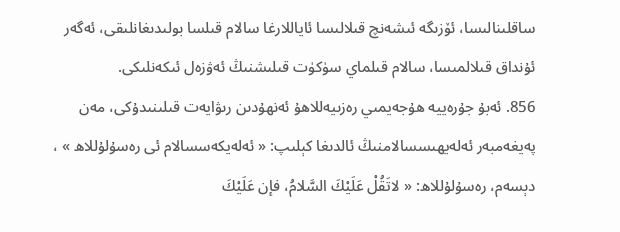ساقلىنالىسا، ئۆزىگە ئىشەنچ قىلالىسا ئاياللارغا سالام قىلسا بولىدىغانلىقى، ئەگەر ئۇنداق قىلالمىسا، سالام قىلماي سۈكۈت قىلىشنىڭ ئەۋزەل ئىكەنلىكى.
856. ئەبۇ جۇرەييە ھۇجەيمىي رەزىيەللاھۇ ئەنھۇدىن رىۋايەت قىلىنىدۇكى، مەن پەيغەمبەر ئەلەيھىسسالامنىڭ ئالدىغا كېلىپ: « ئەلەيكەسسالام ئى رەسۇلۇللاھ » ، دېسەم، رەسۇلۇللاھ: « لاتَقُلْ عَلَيْكَ السَّلامُ، فإن عَلَيْكَ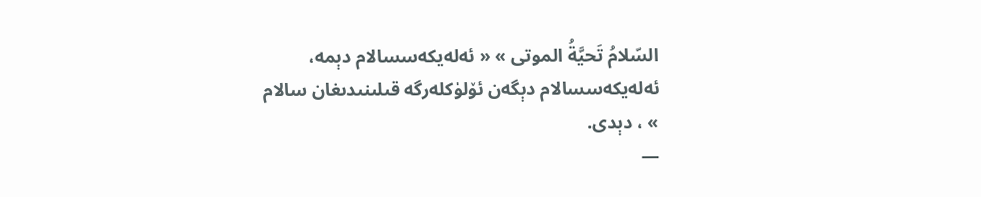السّلامُ تَحيَّةُ الموتى » « ئەلەيكەسسالام دېمە، ئەلەيكەسسالام دېگەن ئۆلۈكلەرگە قىلىنىدىغان سالام » ، دېدى.
―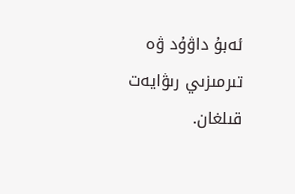ئەبۇ داۋۇد ۋە تىرمىزىي رىۋايەت قىلغان.